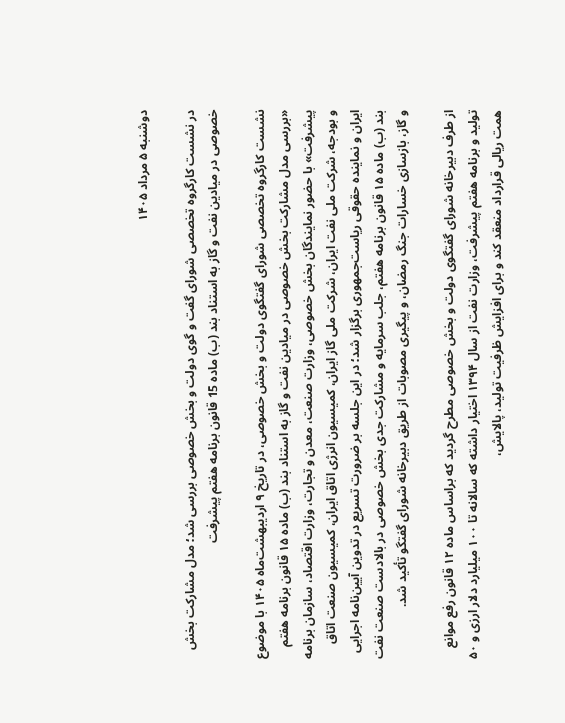دوشنبه ۵ مرداد ۱۴۰۵

در نشست کارگروه تخصصی شورای گفت و گوی دولت و بخش خصوصی بررسی شد؛ مدل مشارکت بخش خصوصی در میادین نفت و گاز به استناد بند (ب) ماده 15 قانون برنامه هفتم پیشرفت

نشست کارگروه تخصصی شورای گفتگوی دولت و بخش خصوصی، در تاریخ ۹ اردیبهشت‌ماه ۱۴۰۵ با موضوع «بررسی مدل مشارکت بخش خصوصی در میادین نفت و گاز به استناد بند (ب) ماده ۱۵ قانون برنامه هفتم پیشرفت» با حضور نمایندگان بخش خصوصی، وزارت صنعت، معدن و تجارت، وزارت اقتصاد، سازمان برنامه و بودجه، شرکت ملی نفت ایران، شرکت ملی گاز ایران، کمیسیون انرژی اتاق ایران، کمیسیون صنعت اتاق ایران و نماینده حقوقی ریاست‌جمهوری برگزار شد؛ در این جلسه بر ضرورت تسریع در تدوین آیین‌نامه اجرایی بند (ب) ماده ۱۵ قانون برنامه هفتم، جلب سرمایه و مشارکت جدی بخش خصوصی در بالادست صنعت نفت و گاز، بازسازی خسارات جنگ رمضان، و پیگیری مصوبات از طریق دبیرخانه شورای گفتگو تأکید شد.

از طرف دبیرخانه شورای گفتگوی دولت و بخش خصوصی مطرح گردید که براساس ماده ۱۲ قانون رفع موانع تولید و برنامه هفتم پیشرفت، وزارت نفت از سال ۱۳۹۴ اختیار داشته‌ که سالانه تا ۱۰۰ میلیارد دلار ارزی و ۵۰ همت ریالی قرارداد منعقد کند و برای افزایش ظرفیت تولید، پالایش،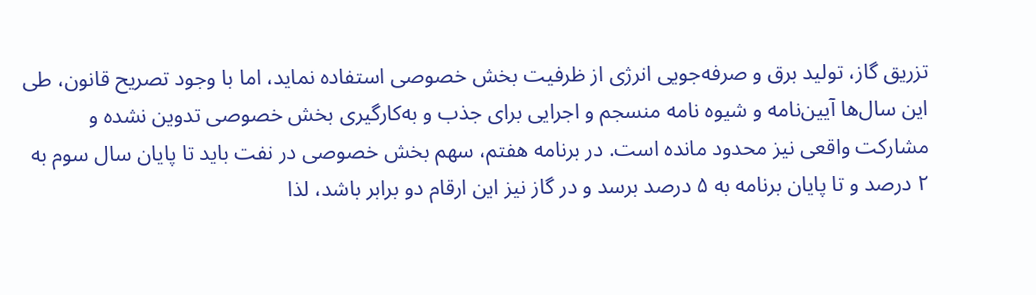تزریق گاز، تولید برق و صرفه‌جویی انرژی از ظرفیت بخش خصوصی استفاده نماید، اما با وجود تصریح قانون، طی این سال‌ها آیین‌نامه و شیوه ‌نامه منسجم و اجرایی برای جذب و به‌کارگیری بخش خصوصی تدوین نشده و مشارکت واقعی نیز محدود مانده است. در برنامه هفتم، سهم بخش خصوصی در نفت باید تا پایان سال سوم به ۲ درصد و تا پایان برنامه به ۵ درصد برسد و در گاز نیز این ارقام دو برابر باشد، لذا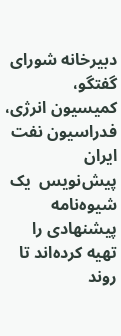دبیرخانه شورای گفتگو، کمیسیون انرژی، فدراسیون نفت ایران پیش‌نویس  یک شیوه‌نامه پیشنهادی را تهیه کرده‌اند تا روند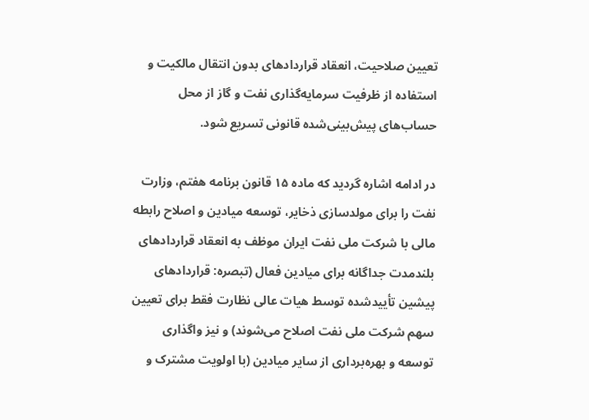تعیین صلاحیت، انعقاد قراردادهای بدون انتقال مالکیت و استفاده از ظرفیت سرمایه‌گذاری نفت و گاز از محل حساب‌های پیش‌بینی‌شده قانونی تسریع شود.

در ادامه اشاره گردید که ماده ۱۵ قانون برنامه هفتم، وزارت نفت را برای مولدسازی ذخایر، توسعه میادین و اصلاح رابطه مالی با شرکت ملی نفت ایران موظف به انعقاد قراردادهای بلندمدت جداگانه برای میادین فعال (تبصره: قراردادهای پیشین تأییدشده توسط هیات عالی نظارت فقط برای تعیین سهم شرکت ملی نفت اصلاح می‌شوند) و نیز واگذاری توسعه و بهره‌برداری از سایر میادین (با اولویت مشترک و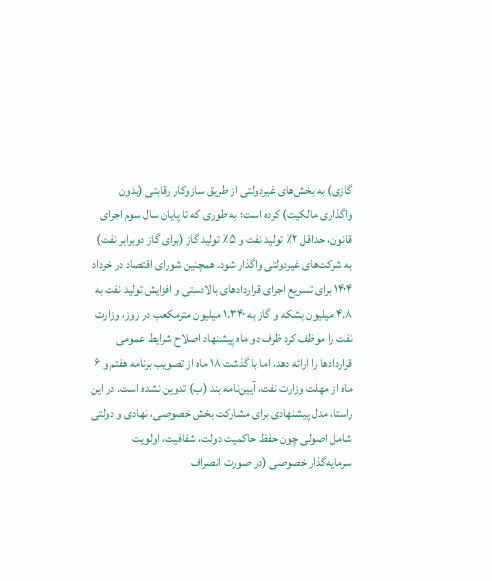گازی) به بخش‌های غیردولتی از طریق سازوکار رقابتی (بدون واگذاری مالکیت) کرده است؛ به طوری که تا پایان سال سوم اجرای قانون، حداقل ۲٪ تولید نفت و ۵٪ تولید گاز (برای گاز دوبرابر نفت) به شرکت‌های غیردولتی واگذار شود. همچنین شورای اقتصاد در خرداد ۱۴۰۴ برای تسریع اجرای قراردادهای بالادستی و افزایش تولید نفت به ۴.۸ میلیون بشکه و گاز به ۱.۳۴۰ میلیون مترمکعب در روز، وزارت نفت را موظف کرد ظرف دو ماه پیشنهاد اصلاح شرایط عمومی قراردادها را ارائه دهد، اما با گذشت ۱۸ ماه از تصویب برنامه هفتم و ۶ ماه از مهلت وزارت نفت، آیین‌نامه بند (ب) تدوین نشده است. در این راستا، مدل پیشنهادی برای مشارکت بخش خصوصی، نهادی و دولتی شامل اصولی چون حفظ حاکمیت دولت، شفافیت، اولویت سرمایه‌گذار خصوصی (در صورت انصراف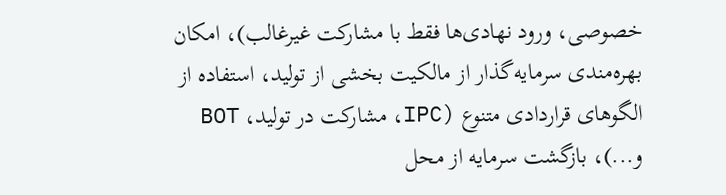خصوصی، ورود نهادی‌ها فقط با مشارکت غیرغالب)، امکان بهره‌مندی سرمایه‌گذار از مالکیت بخشی از تولید، استفاده از الگوهای قراردادی متنوع (IPC، مشارکت در تولید، BOT و...)، بازگشت سرمایه از محل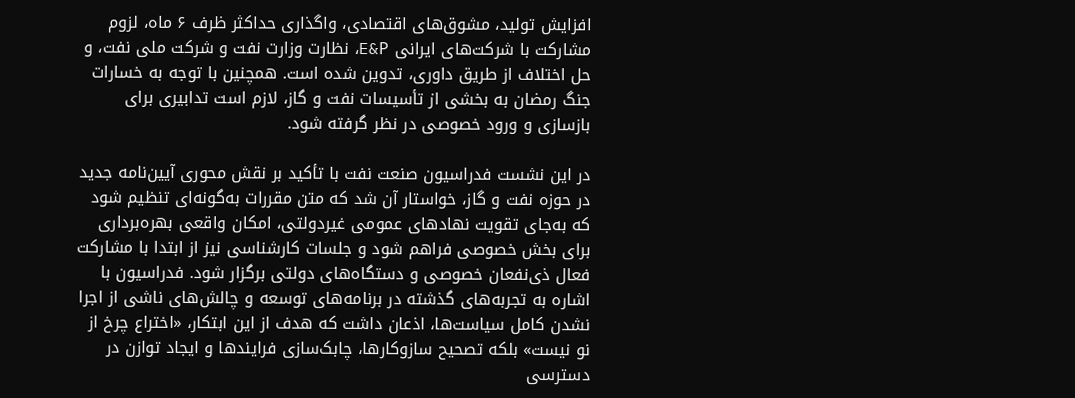افزایش تولید، مشوق‌های اقتصادی، واگذاری حداکثر ظرف ۶ ماه، لزوم مشارکت با شرکت‌های ایرانی E&P، نظارت وزارت نفت و شرکت ملی نفت، و حل اختلاف از طریق داوری، تدوین شده است. همچنین با توجه به خسارات جنگ رمضان به بخشی از تأسیسات نفت و گاز، لازم است تدابیری برای بازسازی و ورود خصوصی در نظر گرفته شود.

در این نشست فدراسیون صنعت نفت با تأکید بر نقش محوری آیین‌نامه جدید در حوزه نفت و گاز، خواستار آن شد که متن مقررات به‌گونه‌ای تنظیم شود که به‌جای تقویت نهادهای عمومی غیردولتی، امکان واقعی بهره‌برداری برای بخش خصوصی فراهم شود و جلسات کارشناسی نیز از ابتدا با مشارکت فعال ذی‌نفعان خصوصی و دستگاه‌های دولتی برگزار شود. فدراسیون با اشاره به تجربه‌های گذشته در برنامه‌های توسعه و چالش‌های ناشی از اجرا نشدن کامل سیاست‌ها، اذعان داشت که هدف از این ابتکار، «اختراع چرخ از نو نیست» بلکه تصحیح سازوکارها، چابک‌سازی فرایندها و ایجاد توازن در دسترسی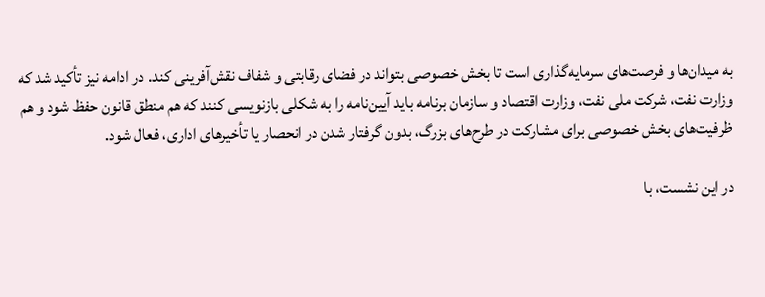به میدان‌ها و فرصت‌های سرمایه‌گذاری است تا بخش خصوصی بتواند در فضای رقابتی و شفاف نقش‌آفرینی کند. در ادامه نیز تأکید شد که وزارت نفت، شرکت ملی نفت، وزارت اقتصاد و سازمان برنامه باید آیین‌نامه را به شکلی بازنویسی کنند که هم منطق قانون حفظ شود و هم ظرفیت‌های بخش خصوصی برای مشارکت در طرح‌های بزرگ، بدون گرفتار شدن در انحصار یا تأخیرهای اداری، فعال شود.

در این نشست، با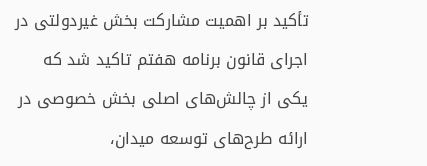تأکید بر اهمیت مشارکت بخش غیردولتی در اجرای قانون برنامه هفتم تاکید شد که یکی از چالش‌های اصلی بخش خصوصی در ارائه طرح‌های توسعه میدان،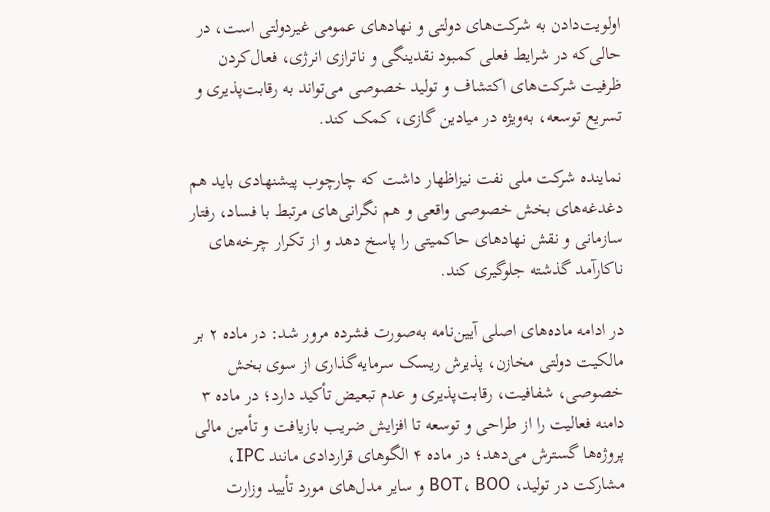اولویت‌دادن به شرکت‌های دولتی و نهادهای عمومی غیردولتی است، در حالی‌که در شرایط فعلی کمبود نقدینگی و ناترازی انرژی، فعال‌کردن ظرفیت شرکت‌های اکتشاف و تولید خصوصی می‌تواند به رقابت‌پذیری و تسریع توسعه، به‌ویژه در میادین گازی، کمک کند.

نماینده شرکت ملی نفت نیزاظهار داشت که چارچوب پیشنهادی باید هم دغدغه‌های بخش خصوصی واقعی و هم نگرانی‌های مرتبط با فساد، رفتار سازمانی و نقش نهادهای حاکمیتی را پاسخ دهد و از تکرار چرخه‌های ناکارآمد گذشته جلوگیری کند.

در ادامه ماده‌های اصلی آیین‌نامه به‌صورت فشرده مرور شد: در ماده ۲ بر مالکیت دولتی مخازن، پذیرش ریسک سرمایه‌گذاری از سوی بخش خصوصی، شفافیت، رقابت‌پذیری و عدم تبعیض تأکید دارد؛ در ماده ۳ دامنه فعالیت را از طراحی و توسعه تا افزایش ضریب بازیافت و تأمین مالی پروژه‌ها گسترش می‌دهد؛ در ماده ۴ الگوهای قراردادی مانند IPC، مشارکت در تولید، BOT، BOO و سایر مدل‌های مورد تأیید وزارت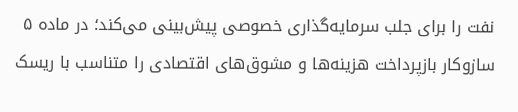نفت را برای جلب سرمایه‌گذاری خصوصی پیش‌بینی می‌کند؛ در ماده ۵ سازوکار بازپرداخت هزینه‌ها و مشوق‌های اقتصادی را متناسب با ریسک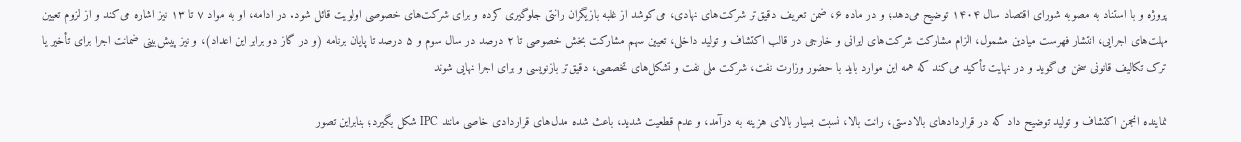پروژه و با استناد به مصوبه شورای اقتصاد سال ۱۴۰۴ توضیح می‌دهد؛ و در ماده ۶، ضمن تعریف دقیق‌تر شرکت‌های نهادی، می‌کوشد از غلبه بازیگران رانتی جلوگیری کرده و برای شرکت‌های خصوصی اولویت قائل شود. در ادامه، او به مواد ۷ تا ۱۳ نیز اشاره می‌کند و از لزوم تعیین مهلت‌های اجرایی، انتشار فهرست میادین مشمول، الزام مشارکت شرکت‌های ایرانی و خارجی در قالب اکتشاف و تولید داخلی، تعیین سهم مشارکت بخش خصوصی تا ۲ درصد در سال سوم و ۵ درصد تا پایان برنامه (و در گاز دو برابر این اعداد)، و نیز پیش‌بینی ضمانت اجرا برای تأخیر یا ترک تکالیف قانونی سخن می‌گوید و در نهایت تأکید می‌کند که همه این موارد باید با حضور وزارت نفت، شرکت ملی نفت و تشکل‌های تخصصی، دقیق‌تر بازنویسی و برای اجرا نهایی شوند

نماینده انجمن اکتشاف و تولید توضیح ‌داد که در قراردادهای بالادستی، رانت بالا، نسبت بسیار بالای هزینه به درآمد، و عدم قطعیت شدید، باعث شده مدل‌های قراردادی خاصی مانند IPC شکل بگیرد؛ بنابراین تصور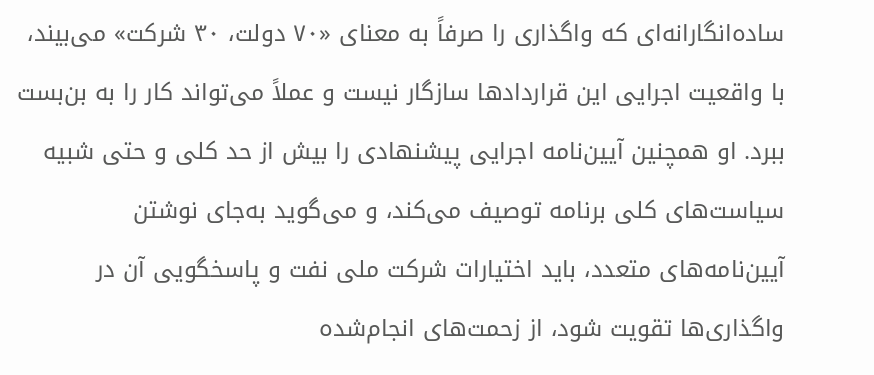ساده‌انگارانه‌ای که واگذاری را صرفاً به معنای «۷۰ دولت، ۳۰ شرکت» می‌بیند، با واقعیت اجرایی این قراردادها سازگار نیست و عملاً می‌تواند کار را به بن‌بست ببرد. او همچنین آیین‌نامه اجرایی پیشنهادی را بیش از حد کلی و حتی شبیه سیاست‌های کلی برنامه توصیف می‌کند، و می‌گوید به‌جای نوشتن آیین‌نامه‌های متعدد، باید اختیارات شرکت ملی نفت و پاسخگویی آن در واگذاری‌ها تقویت شود، از زحمت‌های انجام‌شده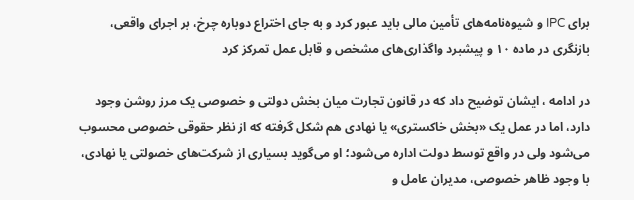برای IPC و شیوه‌نامه‌های تأمین مالی باید عبور کرد و به جای اختراع دوباره چرخ، بر اجرای واقعی، بازنگری در ماده ۱۰ و پیشبرد واگذاری‌های مشخص و قابل عمل تمرکز کرد

در ادامه ، ایشان توضیح ‌داد که در قانون تجارت میان بخش دولتی و خصوصی یک مرز روشن وجود دارد، اما در عمل یک «بخش خاکستری» یا نهادی هم شکل گرفته که از نظر حقوقی خصوصی محسوب می‌شود ولی در واقع توسط دولت اداره می‌شود؛ او می‌گوید بسیاری از شرکت‌های خصولتی یا نهادی، با وجود ظاهر خصوصی، مدیران عامل و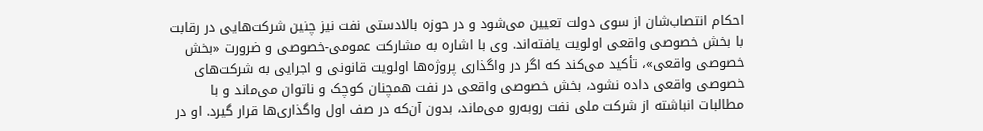احکام انتصاب‌شان از سوی دولت تعیین می‌شود و در حوزه بالادستی نفت نیز چنین شرکت‌هایی در رقابت با بخش خصوصی واقعی اولویت یافته‌اند. وی با اشاره به مشارکت عمومی-خصوصی و ضرورت «بخش خصوصی واقعی»، تأکید می‌کند که اگر در واگذاری پروژه‌ها اولویت قانونی و اجرایی به شرکت‌های خصوصی واقعی داده نشود، بخش خصوصی واقعی در نفت همچنان کوچک و ناتوان می‌ماند و با مطالبات انباشته از شرکت ملی نفت روبه‌رو می‌ماند، بدون آن‌که در صف اول واگذاری‌ها قرار گیرد. او در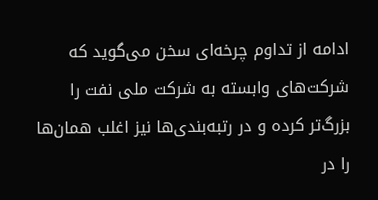ادامه از تداوم چرخه‌ای سخن می‌گوید که شرکت‌های وابسته به شرکت ملی نفت را بزرگ‌تر کرده و در رتبه‌بندی‌ها نیز اغلب همان‌ها را در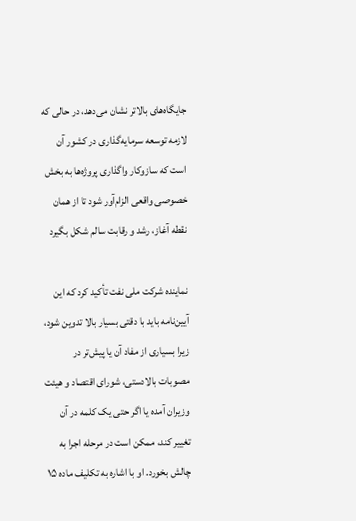جایگاه‌های بالاتر نشان می‌دهد، در حالی که لازمه توسعه سرمایه‌گذاری در کشور آن است که سازوکار واگذاری پروژه‌ها به بخش خصوصی واقعی الزام‌آور شود تا از همان نقطه آغاز، رشد و رقابت سالم شکل بگیرد

نماینده شرکت ملی نفت تأکید کرد که این آیین‌نامه باید با دقتی بسیار بالا تدوین شود، زیرا بسیاری از مفاد آن یا پیش‌تر در مصوبات بالادستی، شورای اقتصاد و هیئت وزیران آمده یا اگر حتی یک کلمه در آن تغییر کند، ممکن است در مرحله اجرا به چالش بخورد. او با اشاره به تکلیف ماده ۱۵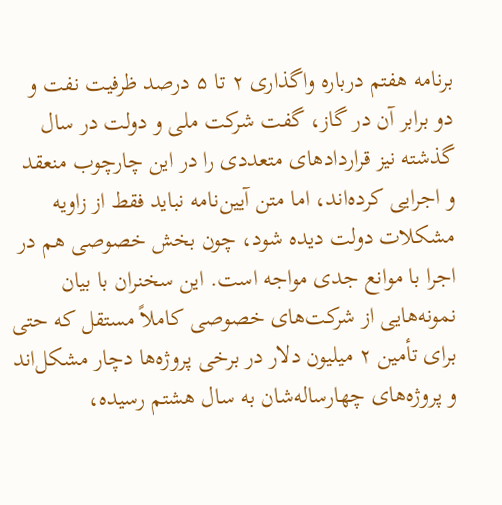برنامه هفتم درباره واگذاری ۲ تا ۵ درصد ظرفیت نفت و دو برابر آن در گاز، گفت شرکت ملی و دولت در سال گذشته نیز قراردادهای متعددی را در این چارچوب منعقد و اجرایی کرده‌اند، اما متن آیین‌نامه نباید فقط از زاویه مشکلات دولت دیده شود، چون بخش خصوصی هم در اجرا با موانع جدی مواجه است. این سخنران با بیان نمونه‌هایی از شرکت‌های خصوصی کاملاً مستقل که حتی برای تأمین ۲ میلیون دلار در برخی پروژه‌ها دچار مشکل‌اند و پروژه‌های چهار‌ساله‌شان به سال هشتم رسیده،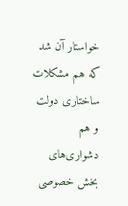خواستار آن شد که هم مشکلات ساختاری دولت و هم دشواری‌های بخش خصوصی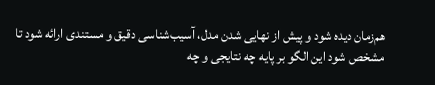هم‌زمان دیده شود و پیش از نهایی شدن مدل، آسیب‌شناسی دقیق و مستندی ارائه شود تا مشخص شود این الگو بر پایه چه نتایجی و چه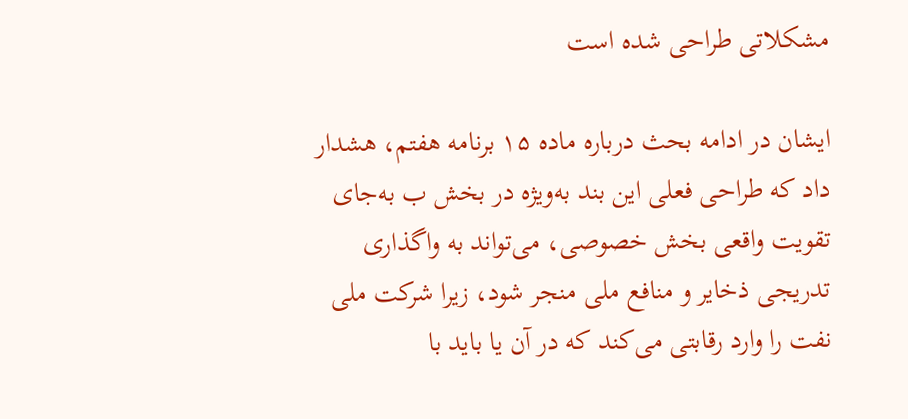مشکلاتی طراحی شده است

ایشان در ادامه بحث درباره ماده ۱۵ برنامه هفتم، هشدار داد که طراحی فعلی این بند به‌ویژه در بخش ب به‌جای تقویت واقعی بخش خصوصی، می‌تواند به واگذاری تدریجی ذخایر و منافع ملی منجر شود، زیرا شرکت ملی نفت را وارد رقابتی می‌کند که در آن یا باید با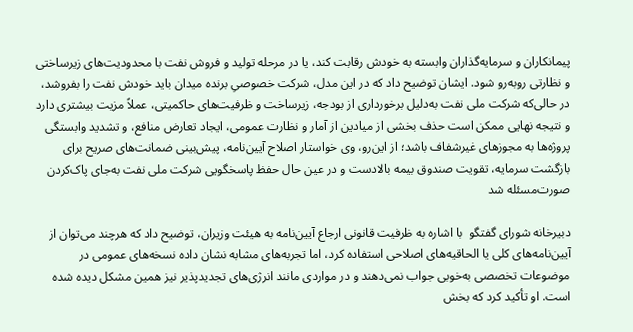پیمانکاران و سرمایه‌گذاران وابسته به خودش رقابت کند، یا در مرحله تولید و فروش نفت با محدودیت‌های زیرساختی و نظارتی روبه‌رو شود. ایشان توضیح داد که در این مدل، شرکت خصوصیِ برنده میدان باید خودش نفت را بفروشد، در حالی‌که شرکت ملی نفت به‌دلیل برخورداری از بودجه، زیرساخت و ظرفیت‌های حاکمیتی، عملاً مزیت بیشتری دارد و نتیجه نهایی ممکن است حذف بخشی از میادین از آمار و نظارت عمومی، ایجاد تعارض منافع، و تشدید وابستگی پروژه‌ها به مجوزهای غیرشفاف باشد؛ از این‌رو، وی خواستار اصلاح آیین‌نامه، پیش‌بینی ضمانت‌های صریح برای بازگشت سرمایه، تقویت صندوق بیمه بالادست و در عین حال حفظ پاسخگویی شرکت ملی نفت به‌جای پاک‌کردن صورت‌مسئله شد

دبیرخانه شورای گفتگو  با اشاره به ظرفیت قانونی ارجاع آیین‌نامه به هیئت وزیران، توضیح ‌داد که هرچند می‌توان از آیین‌نامه‌های کلی یا الحاقیه‌های اصلاحی استفاده کرد، اما تجربه‌های مشابه نشان داده نسخه‌های عمومی در موضوعات تخصصی به‌خوبی جواب نمی‌دهند و در مواردی مانند انرژی‌های تجدیدپذیر نیز همین مشکل دیده شده است. او تأکید کرد که بخش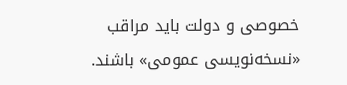خصوصی و دولت باید مراقب «نسخه‌نویسی عمومی» باشند.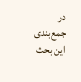در جمع‌بندی این بحث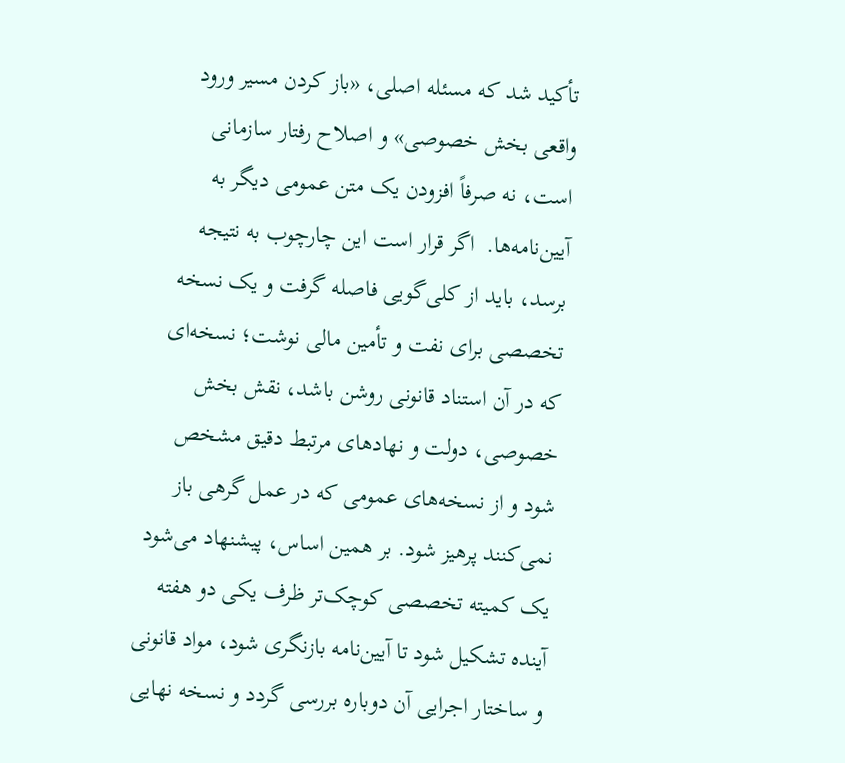تأکید شد که مسئله اصلی، «باز کردن مسیر ورود واقعی بخش خصوصی» و اصلاح رفتار سازمانی است، نه صرفاً افزودن یک متن عمومی دیگر به آیین‌نامه‌ها.  اگر قرار است این چارچوب به نتیجه برسد، باید از کلی‌گویی فاصله گرفت و یک نسخه تخصصی برای نفت و تأمین مالی نوشت؛ نسخه‌ای که در آن استناد قانونی روشن باشد، نقش بخش خصوصی، دولت و نهادهای مرتبط دقیق مشخص شود و از نسخه‌های عمومی که در عمل گرهی باز نمی‌کنند پرهیز شود. بر همین اساس، پیشنهاد می‌شود یک کمیته تخصصی کوچک‌تر ظرف یکی دو هفته آینده تشکیل شود تا آیین‌نامه بازنگری شود، مواد قانونی و ساختار اجرایی آن دوباره بررسی گردد و نسخه نهایی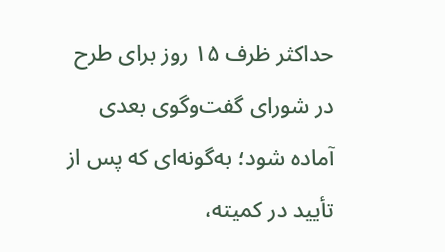حداکثر ظرف ۱۵ روز برای طرح در شورای گفت‌وگوی بعدی آماده شود؛ به‌گونه‌ای که پس از تأیید در کمیته،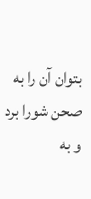بتوان آن را به صحن شورا برد و به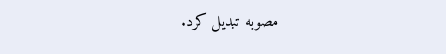مصوبه تبدیل کرد.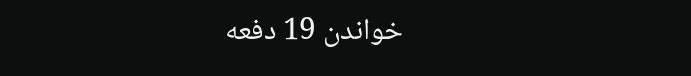خواندن 19 دفعه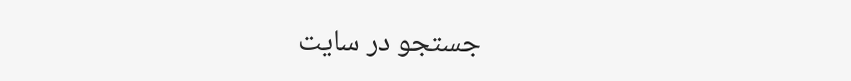جستجو در سایت